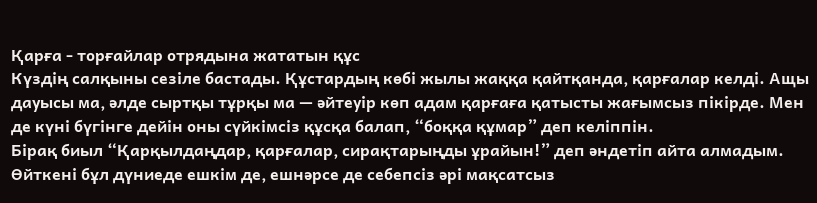Қарға - торғайлар отрядына жататын құс
Күздің салқыны сезіле бастады. Құстардың көбі жылы жаққа қайтқанда, қарғалар келді. Ащы дауысы ма, әлде сыртқы тұрқы ма — әйтеуір көп адам қарғаға қатысты жағымсыз пікірде. Мен де күні бүгінге дейін оны сүйкімсіз құсқа балап, “боққа құмар” деп келіппін.
Бірақ биыл “Қарқылдаңдар, қарғалар, сирақтарыңды ұрайын!” деп әндетіп айта алмадым. Өйткені бұл дүниеде ешкім де, ешнәрсе де себепсіз әрі мақсатсыз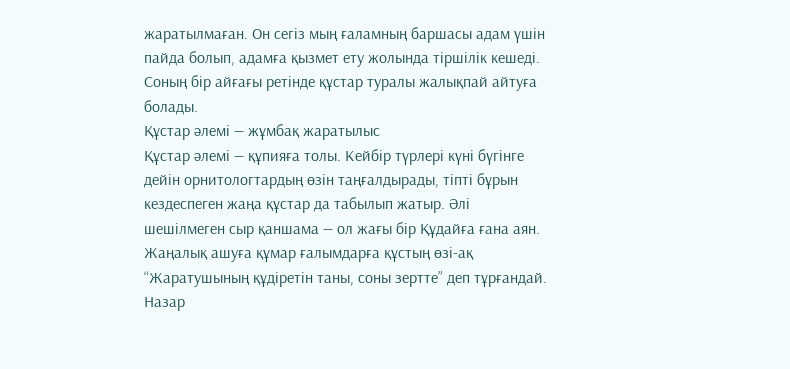жаратылмаған. Он сегіз мың ғаламның баршасы адам үшін пайда болып, адамға қызмет ету жолында тіршілік кешеді. Соның бір айғағы ретінде құстар туралы жалықпай айтуға болады.
Құстар әлемі — жұмбақ жаратылыс
Құстар әлемі — құпияға толы. Кейбір түрлері күні бүгінге дейін орнитологтардың өзін таңғалдырады, тіпті бұрын кездеспеген жаңа құстар да табылып жатыр. Әлі шешілмеген сыр қаншама — ол жағы бір Құдайға ғана аян. Жаңалық ашуға құмар ғалымдарға құстың өзі-ақ “Жаратушының құдіретін таны, соны зертте” деп тұрғандай.
Назар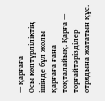— қарғаға
Осы көптүрліліктің ішінде бұл жолы қарғаға ғана тоқталайық. Қарға — торғайтәрізділер отрядына жататын құс.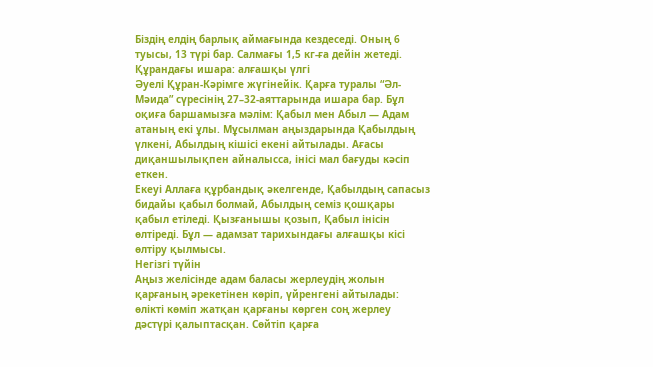Біздің елдің барлық аймағында кездеседі. Оның 6 туысы, 13 түрі бар. Салмағы 1,5 кг-ға дейін жетеді.
Құрандағы ишара: алғашқы үлгі
Әуелі Құран-Кәрімге жүгінейік. Қарға туралы “Әл-Мәида” сүресінің 27–32-аяттарында ишара бар. Бұл оқиға баршамызға мәлім: Қабыл мен Абыл — Адам атаның екі ұлы. Мұсылман аңыздарында Қабылдың үлкені, Абылдың кішісі екені айтылады. Ағасы диқаншылықпен айналысса, інісі мал бағуды кәсіп еткен.
Екеуі Аллаға құрбандық әкелгенде, Қабылдың сапасыз бидайы қабыл болмай, Абылдың семіз қошқары қабыл етіледі. Қызғанышы қозып, Қабыл інісін өлтіреді. Бұл — адамзат тарихындағы алғашқы кісі өлтіру қылмысы.
Негізгі түйін
Аңыз желісінде адам баласы жерлеудің жолын қарғаның әрекетінен көріп, үйренгені айтылады: өлікті көміп жатқан қарғаны көрген соң жерлеу дәстүрі қалыптасқан. Сөйтіп қарға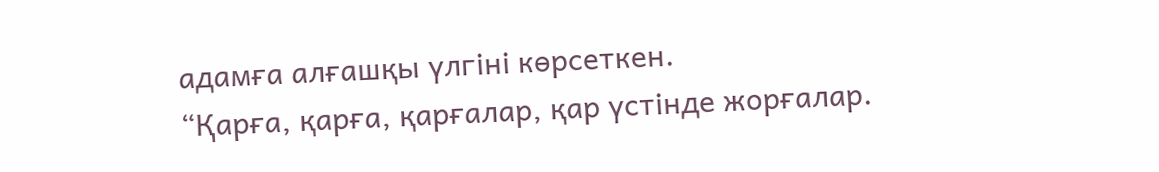адамға алғашқы үлгіні көрсеткен.
“Қарға, қарға, қарғалар, қар үстінде жорғалар.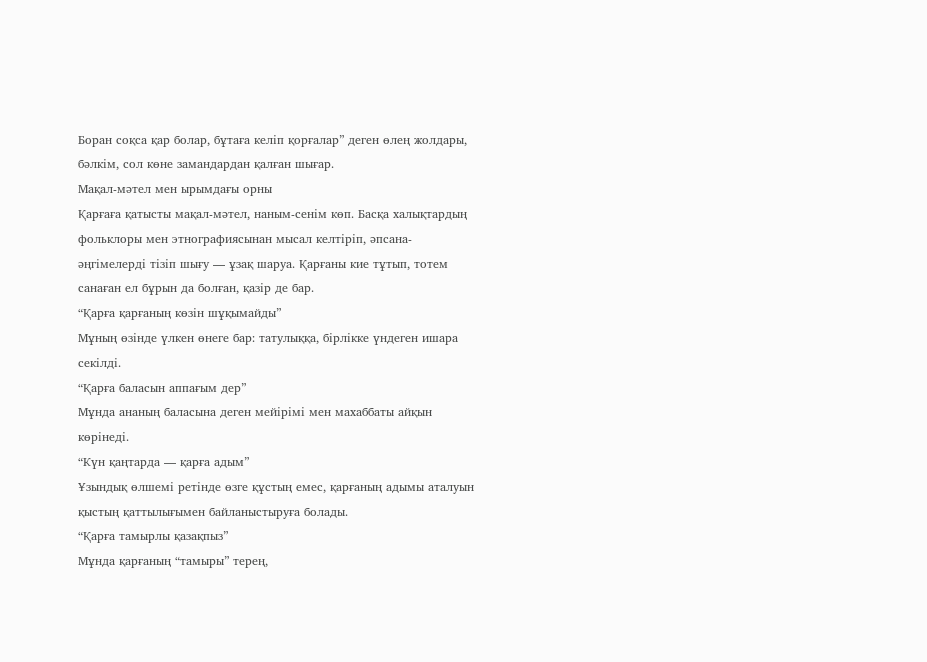Боран соқса қар болар, бұтаға келіп қорғалар” деген өлең жолдары, бәлкім, сол көне замандардан қалған шығар.
Мақал-мәтел мен ырымдағы орны
Қарғаға қатысты мақал-мәтел, наным-сенім көп. Басқа халықтардың фольклоры мен этнографиясынан мысал келтіріп, әпсана-әңгімелерді тізіп шығу — ұзақ шаруа. Қарғаны кие тұтып, тотем санаған ел бұрын да болған, қазір де бар.
“Қарға қарғаның көзін шұқымайды”
Мұның өзінде үлкен өнеге бар: татулыққа, бірлікке үндеген ишара секілді.
“Қарға баласын аппағым дер”
Мұнда ананың баласына деген мейірімі мен махаббаты айқын көрінеді.
“Күн қаңтарда — қарға адым”
Ұзындық өлшемі ретінде өзге құстың емес, қарғаның адымы аталуын қыстың қаттылығымен байланыстыруға болады.
“Қарға тамырлы қазақпыз”
Мұнда қарғаның “тамыры” терең,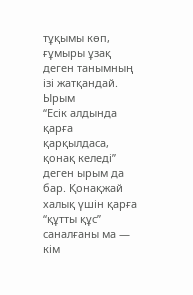тұқымы көп, ғұмыры ұзақ деген танымның ізі жатқандай.
Ырым
“Есік алдында қарға қарқылдаса, қонақ келеді” деген ырым да бар. Қонақжай халық үшін қарға “құтты құс” саналғаны ма — кім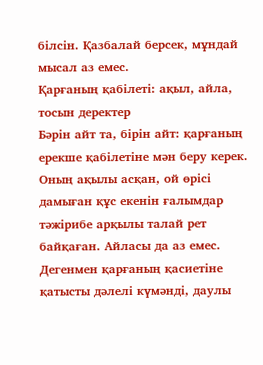білсін. Қазбалай берсек, мұндай мысал аз емес.
Қарғаның қабілеті: ақыл, айла, тосын деректер
Бәрін айт та, бірін айт: қарғаның ерекше қабілетіне мән беру керек. Оның ақылы асқан, ой өрісі дамыған құс екенін ғалымдар тәжірибе арқылы талай рет байқаған. Айласы да аз емес.
Дегенмен қарғаның қасиетіне қатысты дәлелі күмәнді, даулы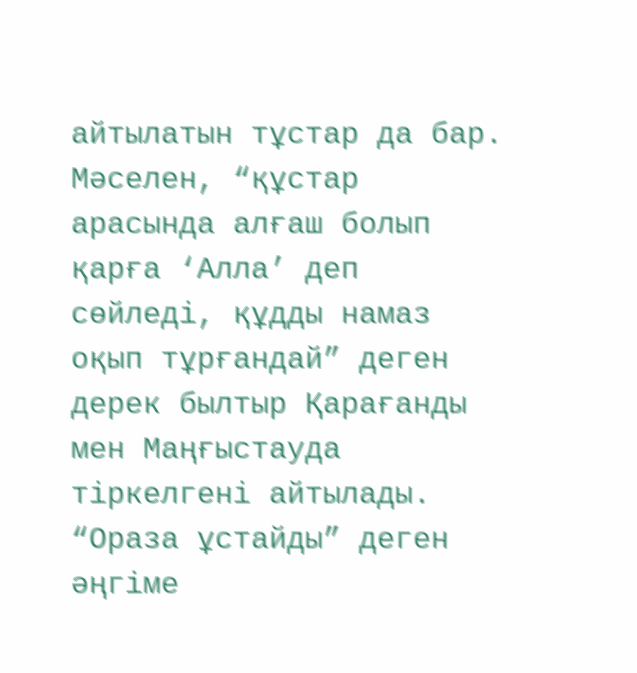айтылатын тұстар да бар. Мәселен, “құстар арасында алғаш болып қарға ‘Алла’ деп сөйледі, құдды намаз оқып тұрғандай” деген дерек былтыр Қарағанды мен Маңғыстауда тіркелгені айтылады.
“Ораза ұстайды” деген әңгіме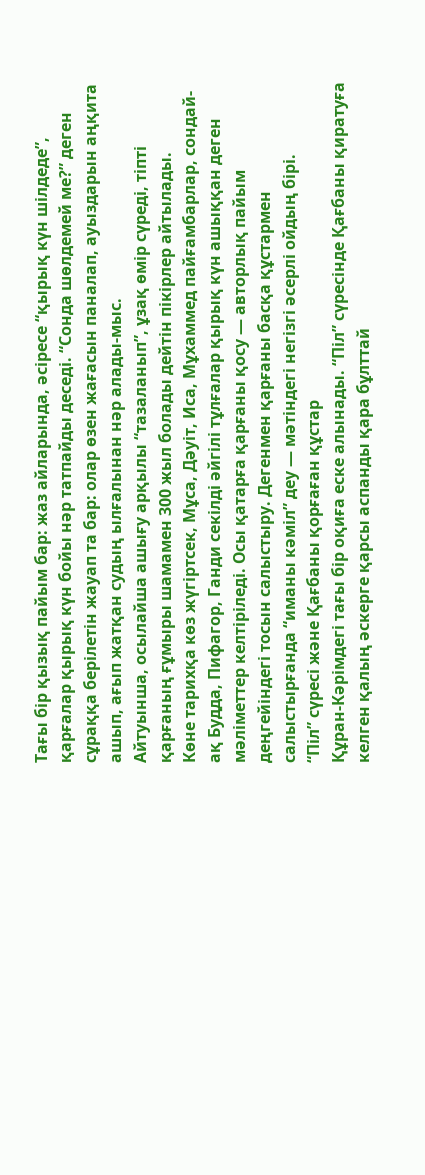Тағы бір қызық пайым бар: жаз айларында, әсіресе “қырық күн шілдеде”, қарғалар қырық күн бойы нәр татпайды деседі. “Сонда шөлдемей ме?” деген сұраққа берілетін жауап та бар: олар өзен жағасын паналап, ауыздарын аңқита ашып, ағып жатқан судың ылғалынан нәр алады-мыс.
Айтуынша, осылайша ашығу арқылы “тазаланып”, ұзақ өмір сүреді, тіпті қарғаның ғұмыры шамамен 300 жыл болады дейтін пікірлер айтылады.
Көне тарихқа көз жүгіртсек, Мұса, Дәуіт, Иса, Мұхаммед пайғамбарлар, сондай-ақ Будда, Пифагор, Ганди секілді әйгілі тұлғалар қырық күн ашыққан деген мәліметтер келтіріледі. Осы қатарға қарғаны қосу — авторлық пайым деңгейіндегі тосын салыстыру. Дегенмен қарғаны басқа құстармен салыстырғанда “иманы кәміл” деу — мәтіндегі негізгі әсерлі ойдың бірі.
“Піл” сүресі және Қағбаны қорғаған құстар
Құран-Кәрімдегі тағы бір оқиға еске алынады. “Піл” сүресінде Қағбаны қиратуға келген қалың әскерге қарсы аспанды қара бұлттай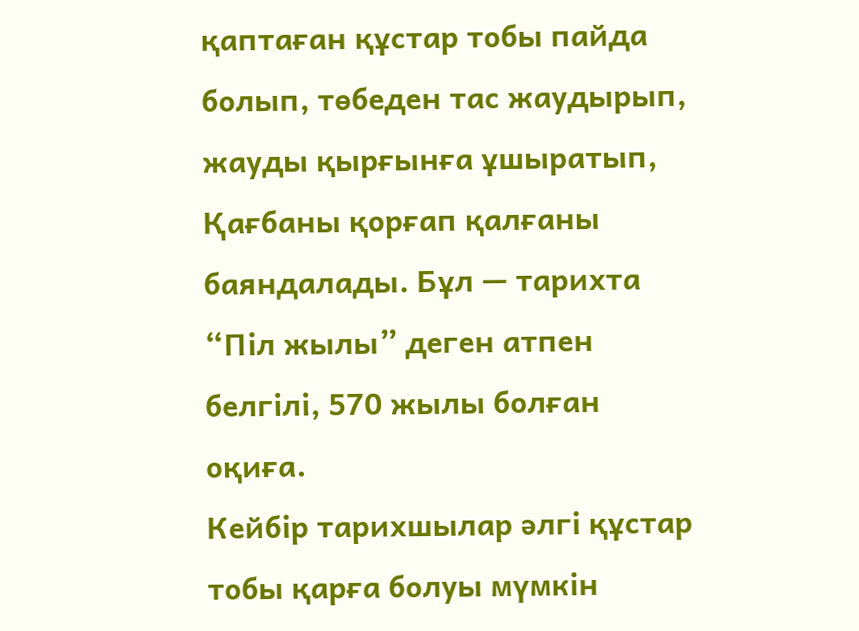қаптаған құстар тобы пайда болып, төбеден тас жаудырып, жауды қырғынға ұшыратып, Қағбаны қорғап қалғаны баяндалады. Бұл — тарихта “Піл жылы” деген атпен белгілі, 570 жылы болған оқиға.
Кейбір тарихшылар әлгі құстар тобы қарға болуы мүмкін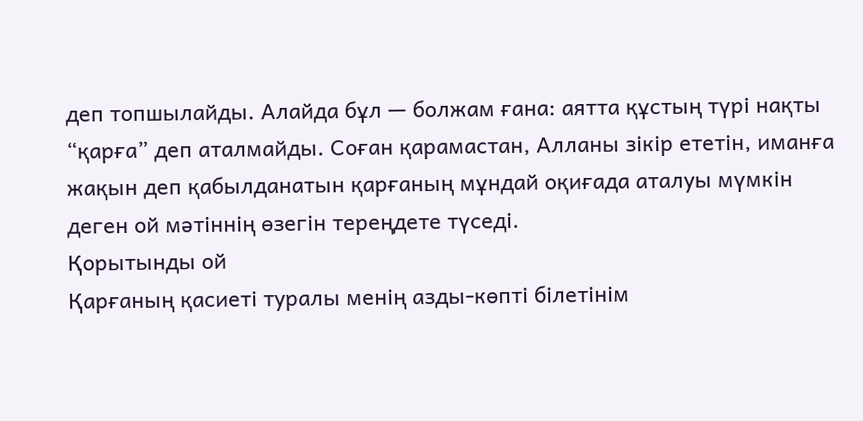деп топшылайды. Алайда бұл — болжам ғана: аятта құстың түрі нақты “қарға” деп аталмайды. Соған қарамастан, Алланы зікір ететін, иманға жақын деп қабылданатын қарғаның мұндай оқиғада аталуы мүмкін деген ой мәтіннің өзегін тереңдете түседі.
Қорытынды ой
Қарғаның қасиеті туралы менің азды-көпті білетінім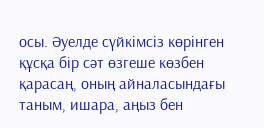осы. Әуелде сүйкімсіз көрінген құсқа бір сәт өзгеше көзбен қарасаң, оның айналасындағы таным, ишара, аңыз бен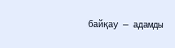байқау — адамды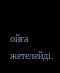ойға жетелейді.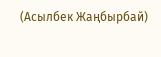(Асылбек Жаңбырбай)